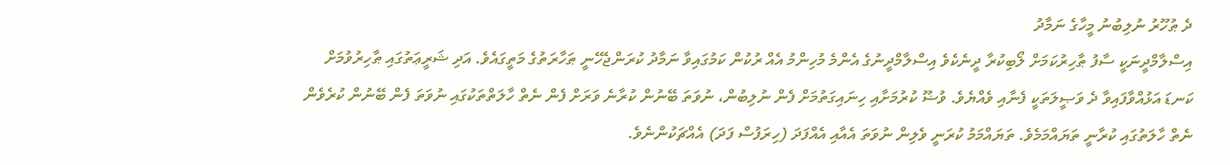ދެ ޠުހޫރު ނުލިބުނު މީހާގެ ނަމާދު
އިސްލާމްދީނަކީ ސާފު ޠާހިރުކަމަށް ލޯބިކުރާ ދީނެކެވެ އިސްލާމްދީނުގެ އެންމެ މުހިންމު އެއް ރުކުން ކަމުގައިވާ ނަމާދު ކުރަންޖެހޭނީ ޠަހާރަތުގެ މަތީގައެވެ. އަދި ޝަރީޢަތުގައި ޠާހިރުވުމަށް ކަނޑަ އަޅުއްވާފައިވާ ދެ ވަޞީލަތަކީ ފެނާއި ވެއްޔެވެ. ވުޟޫ ކުރުމަށާއި ހިނައިގަތުމަށް ފެން ނުލިބުން، ނުވަތަ ބޭނުން ކުރާނެ ވަރަށް ފެން ނެތް ހާލަތްތަކުގައި ނުވަތަ ފެން ބޭނުން ކުރެވެން ނެތް ހާލަތުގައި ކުރާނީ ތަޔައްމަމެވެ. ތަޔައްމަމު ކުރަނީ ވެލިން ނުވަތަ އެއާއި އެއްފަދަ (ހިރަފުސް ފަދަ) އެއްޗަކުންނެވެ.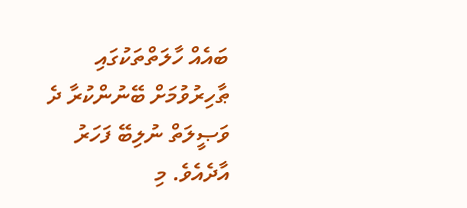ބައެއް ހާލަތްތަކުގައި ޠާހިރުވުމަށް ބޭނުންކުރާ ދެ ވަޞީލަތް ނުލިބޭ ފަހަރު އާދެއެވެ. މި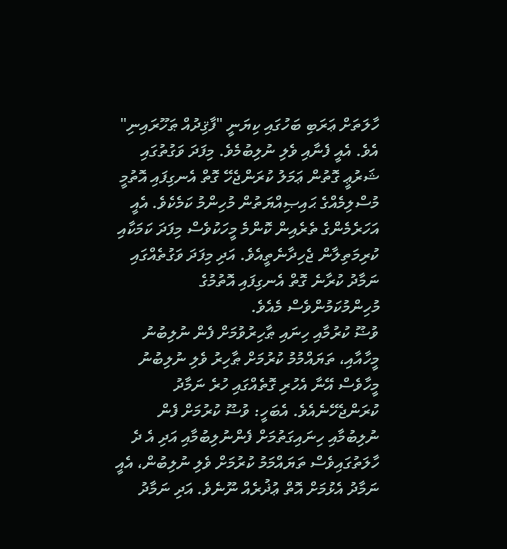ހާލަތަށް ޢަރަބި ބަހުގައި ކިޔަނީ "ފާޤިދުއް ޠަހޫރައިނި" އެވެ. އެއީ ފެނާއި ވެލި ނުލިބުމެވެ. މިފަދަ ވަގުތުގައި ޝަރުޢީ ގޮތުން ޢަމަލު ކުރަންޖެހޭ ގޮތް އެނގިފައި އޮތުމީ މުސްލިމެއްގެ ޙައިޞިއްޔަތުން މުހިންމު ކަމެކެވެ. އެއީ އަހަރެމެންގެ ތެރެއިން ކޮންމެ މީހަކުވެސް މިފަދަ ކަމަކާއި ކުރިމަތިލާން ޖެހިދާނެތީއެވެ. އަދި މިފަދަ ވަގުތެއްގައި ނަމާދު ކުރާނެ ގޮތް އެނގިފައި އޮތުމުގެ މުހިންމުކަމުންވެސް މެއެވެ.
ވުޟޫ ކުރުމާއި ހިނައި ޠާހިރުވުމަށް ފެން ނުލިބުނު މީހާއާއި، ތަޔައްމުމު ކުރުމަށް ޠާހިރު ވެލި ނުލިބުނު މީހާވެސް އޭނާ އެހުރި ގޮތެއްގައި ހުރެ ނަމާދު ކުރަންޖެހޭނެއެވެ. އެބަހީ: ވުޟޫ ކުރުމަށް ފެން ނުލިބުމާއި ހިނައިގަތުމަށް ފެންނުލިބުމާއި އަދި އެ ދެ ހާލަތުގައިވެސް ތަޔައްމަމު ކުރުމަށް ވެލި ނުލިބުން، އެއީ ނަމާދު އެޅުމަށް އޮތް ޢުޛުރެއް ނޫނެވެ. އަދި ނަމާދު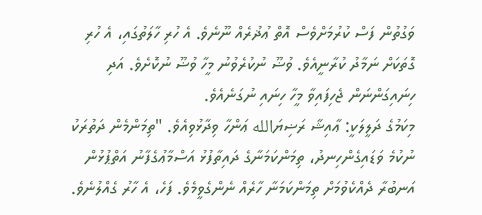ވަގުތުން ފަސް ކުރުމަށްވެސް އޮތް ޢުޛުރެއް ނޫނެވެ. އެ ހުރި ހާލަތުގައި، އެ ހުރި ގޮތަކަށް ނަމާދު ކުރާނީއެވެ. ވުޟޫ ނުކުރެވުނު މީހާ ވުޟޫ ނުކޮށެވެ. އަދި ހިނައިގަންނަން ޖެހިފައިވާ މީހާ ހިނައި ނުގަނެއެވެ.
މިކަމުގެ ދަލީލަކީ: ޢާއިޝާ ރަޟިޔަالله ޢަންހާ ވިދާޅުވިއެވެ. "ތިމަންމެން ދަތުރަކު ނުކުމެ ވަޑައިގެންހިނދު، ތިމަންކަމަނާގެ ދައިތާފުޅު އަސްމާޢުގެފާނު އަތްޕުޅުން އަނބުރާ ދެއްކެވުމަށް ތިމަންކަމަނާ ހާރެއް ނެންގެވީމެވެ. ފަހެ، އެ ހާރު ގެއްލުނެވެ.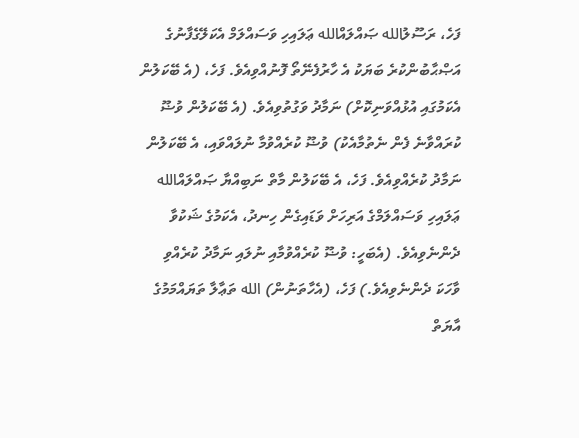ފަހެ، ރަސޫލުالله ޞައްލައްالله ޢަލައިހި ވަސައްލަމް އެކަލޭގެފާނުގެ އަޞްޙާބުންކުރެ ބަޔަކު އެ ހާރުފެނޭތޯ ފޮނުއްވިއެވެ. ފަހެ، (އެ ބޭކަލުން އެކަމުގައި އުޅުއްވަނިކޮށް) ނަމާދު ވަގުތުވިއެވެ. (އެ ބޭކަލުން ވުޟޫ ކުރައްވާނެ ފެން ނެތުމާއެކު) ވުޟޫ ކުރެއްވުމާ ނުލައްވައި، އެ ބޭކަލުން ނަމާދު ކުރެއްވިއެވެ. ފަހެ، އެ ބޭކަލުން މާތް ނަބިއްޔާ ޞައްލައްالله ޢަލައިހި ވަސައްލަމްގެ އަރިހަށް ވަޑައިގެން ހިނދު، އެކަމުގެ ޝަކުވާ ދެންނެވިއެވެ. (އެބަހީ: ވުޟޫ ކުރެއްވުމާއި ނުލައި ނަމާދު ކުރެއްވި ވާހަކަ ދެންނެވިއެވެ.) ފަހެ، (އެހާތަނުން) الله ތަޢާލާ ތަޔައްމަމުގެ އާޔަތް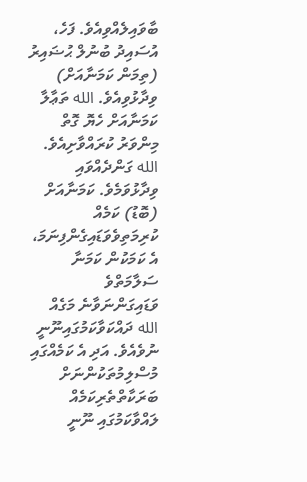ބާވައިލެއްވިއެވެ. ފަހެ، އުސައިދު ބުނުލް ޙުޟައިރު (ތިމަން ކަމަނާއަށް) ވިދާޅުވިއެވެ. الله ތަޢާލާ ކަމަނާއަށް ހެޔޮ ގޮތް މިންވަރު ކުރައްވާށިއެވެ. الله ގަންދެއްވައި ވިދާޅުވަމެވެ. ކަމަނާއަށް (ބޮޑު) ކަމެއް ކުރިމަތިވެވަޑައިގެންފިނަމަ، އެ ކަމަކުން ކަމަނާ ސަލާމަތްވެ ވަޑައިގަންނަވާނެ މަގެއް الله ދައްކަވާކަމުގައިނޫނީ ނުވެއެވެ. އަދި އެ ކަމެއްގައި މުސްލިމުތަކުންނަށް ބަރަކާތްތެރިކަމެއް ލައްވާކަމުގައި ނޫނީ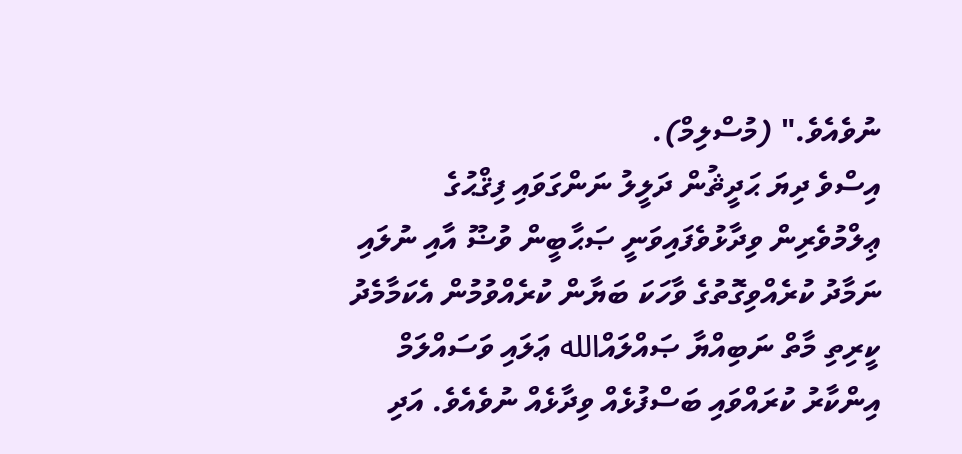ނުވެއެވެ." (މުސްލިމް).
އިސްވެ ދިޔަ ޙަދީޘުން ދަލީލު ނަންގަވައި ފިޤްޙުގެ ޢިލްމުވެރިން ވިދާޅުވެފައިވަނީ ޞަޙާބީން ވުޟޫ އާއި ނުލައި ނަމާދު ކުރެއްވިގޮތުގެ ވާހަކަ ބަޔާން ކުރެއްވުމުން އެކަމާމެދު ކީރިތި މާތް ނަބިއްޔާ ޞައްލައްالله ޢަލައި ވަސައްލަމް އިންކާރު ކުރައްވައި ބަސްފުޅެއް ވިދާޅެއް ނުވެއެވެ. އަދި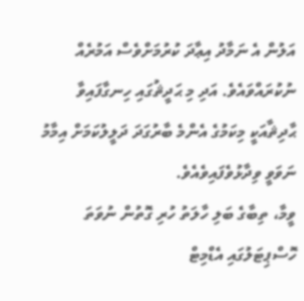އަލުން އެ ނަމާދު އިޢާދަ ކުރުމަށްވެސް އަމުރެއް ނުކުރައްވައެވެ. އަދި މި ޙަދީޘުގައި ހިނގާފައިވާ ޙާދިޘާއަކީ މިކަމުގެ އެންމެ ބާރުގަދަ ދަލީލުކަމަށް އިމާމު ނަވަވީ ވިދާޅުވެފައިވެއެވެ.
ވީމާ، ތިބާގެ ބަލި ހާލަތު ހުރި ގޮތުން ނުވަތަ ހޮސްޕިޓަލުގައި އެޑްމިޓް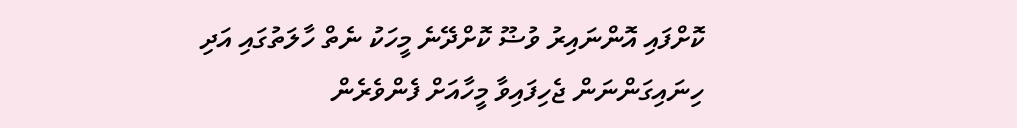ކޮށްފައި އޮންނައިރު ވުޟޫ ކޮށްދޭނެ މީހަކު ނެތް ހާލަތުގައި އަދި ހިނައިގަންނަން ޖެހިފައިވާ މީހާއަށް ފެންވެރެން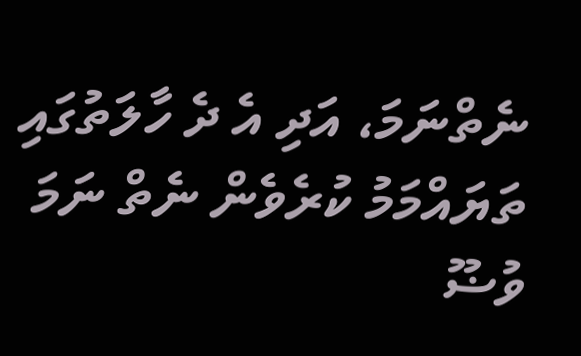ނެތްނަމަ، އަދި އެ ދެ ހާލަތުގައި ތަޔައްމަމު ކުރެވެން ނެތް ނަމަ ވުޟޫ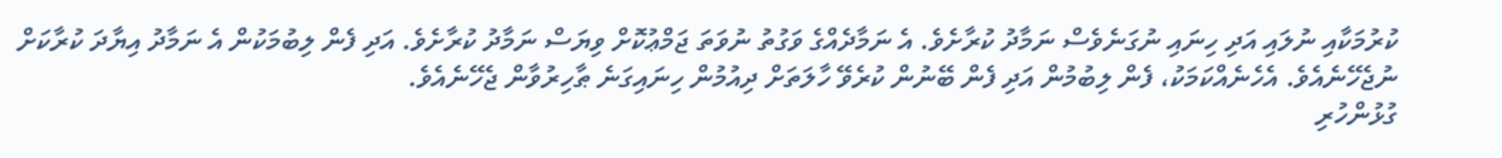ކުރުމަކާއި ނުލައި އަދި ހިނައި ނުގަނެވެސް ނަމާދު ކުރާށެވެ. އެ ނަމާދެއްގެ ވަގުތު ނުވަތަ ޖަމްޢުކޮށް ވިޔަސް ނަމާދު ކުރާށެވެ. އަދި ފެން ލިބުމަކުން އެ ނަމާދު އިޔާދަ ކުރާކަށް ނުޖެހޭނެއެވެ. އެހެނެއްކަމަކު، ފެން ލިބުމުން އަދި ފެން ބޭނުން ކުރެވޭ ހާލަތަށް ދިއުމުން ހިނައިގަނެ ޠާހިރުވާން ޖެހޭނެއެވެ.
ގުޅުންހުރި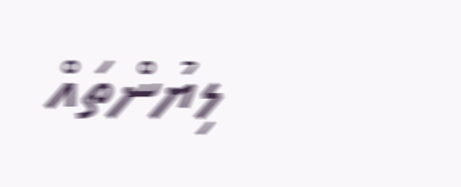ލިޔުންތައް